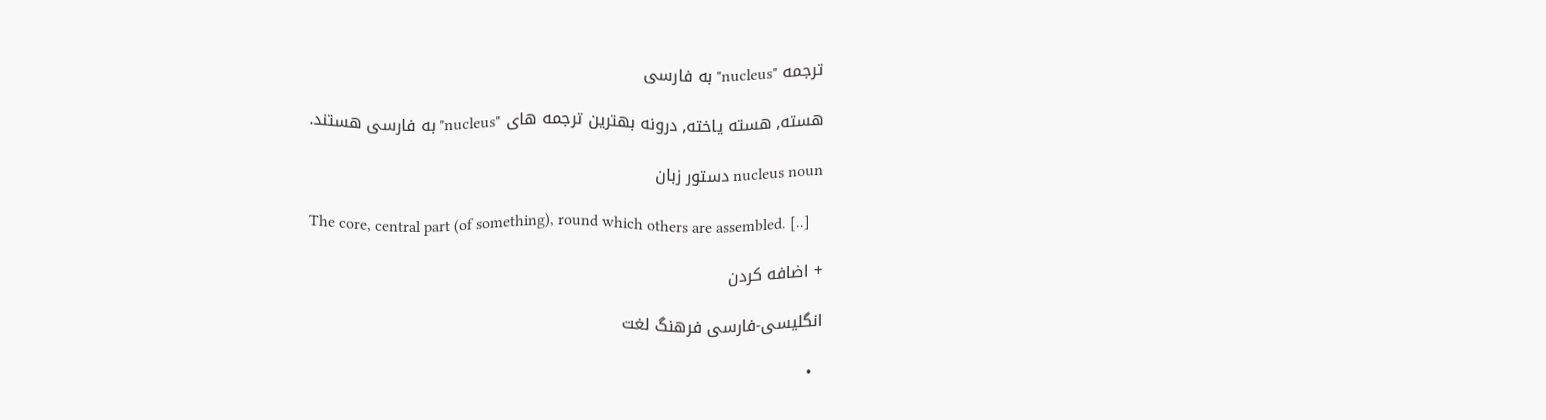ترجمه "nucleus" به فارسی

هسته, هسته یاخته, درونه بهترین ترجمه های "nucleus" به فارسی هستند.

nucleus noun دستور زبان

The core, central part (of something), round which others are assembled. [..]

+ اضافه کردن

انگلیسی-فارسی فرهنگ لغت

  •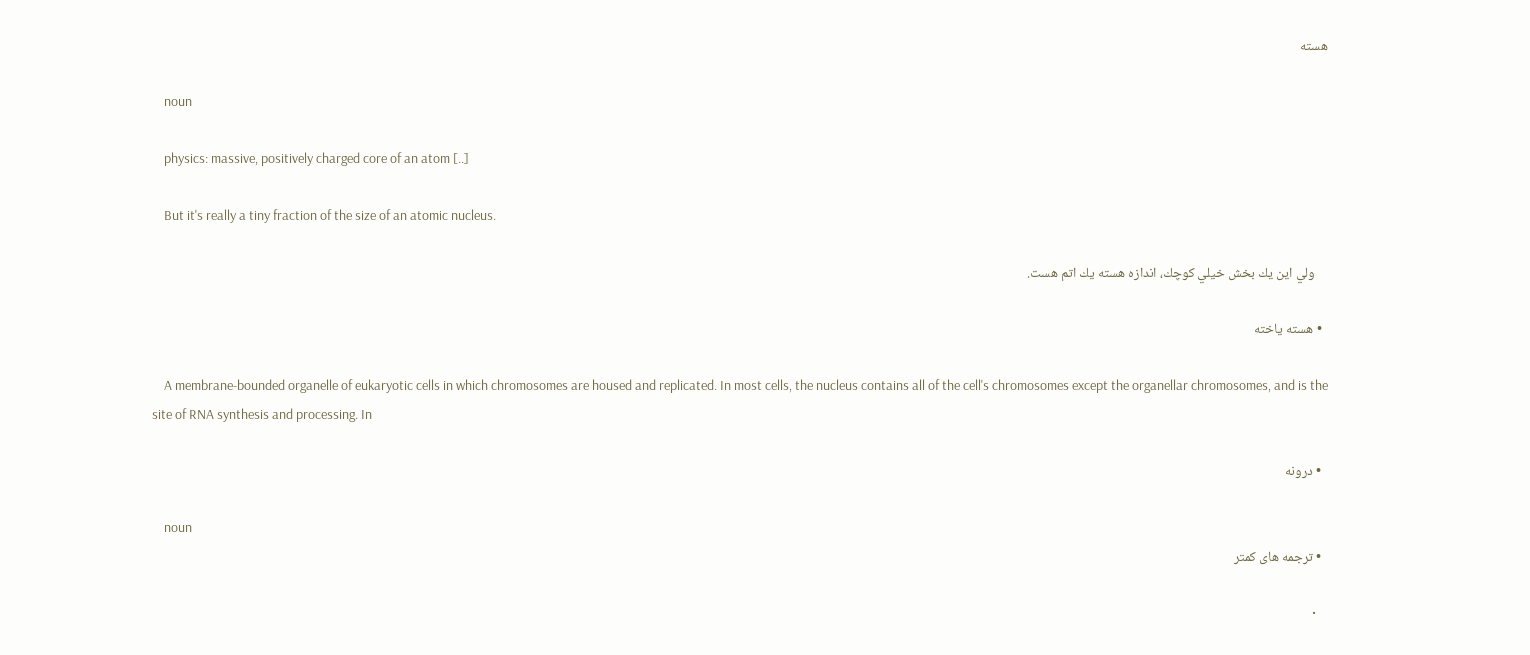هسته

    noun

    physics: massive, positively charged core of an atom [..]

    But it's really a tiny fraction of the size of an atomic nucleus.

    ولي اين يك بخش خيلي كوچك، اندازه هسته يك اتم هست.

  • هسته یاخته

    A membrane-bounded organelle of eukaryotic cells in which chromosomes are housed and replicated. In most cells, the nucleus contains all of the cell's chromosomes except the organellar chromosomes, and is the site of RNA synthesis and processing. In

  • درونه

    noun
  • ترجمه های کمتر

    •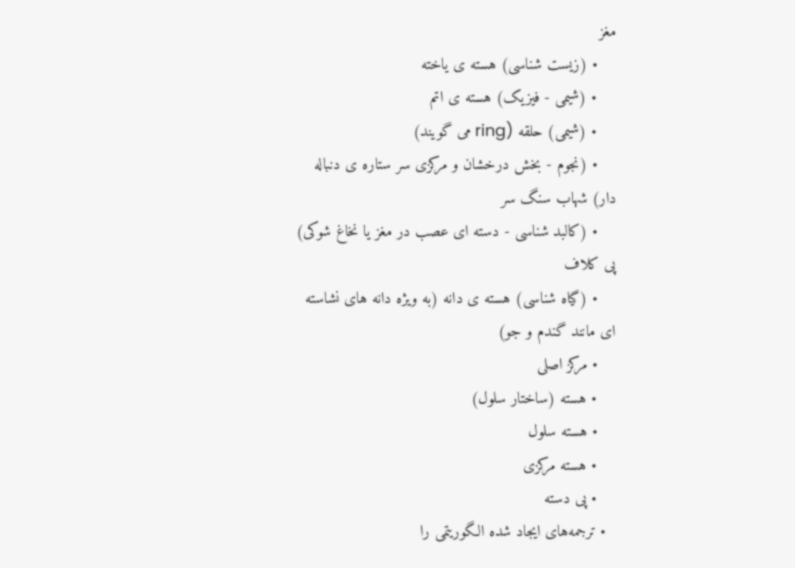مغز
    • (زیست شناسی) هسته ی یاخته
    • (شیمی - فیزیک) هسته ی اتم
    • (شیمی) حلقه (ring می گویند)
    • (نجوم - بخش درخشان و مرکزی سر ستاره ی دنباله دار) شهاب سنگ سر
    • (کالبد شناسی - دسته ای عصب در مغز یا نخاغ شوکی) پی کلاف
    • (گیاه شناسی) هسته ی دانه (به ویژه دانه های نشاسته ای مانند گندم و جو)
    • مرکز اصلی
    • هسته (ساختار سلول)
    • هسته سلول
    • هسته مرکزی
    • پی دسته
  • ترجمه‌های ایجاد شده الگوریتمی را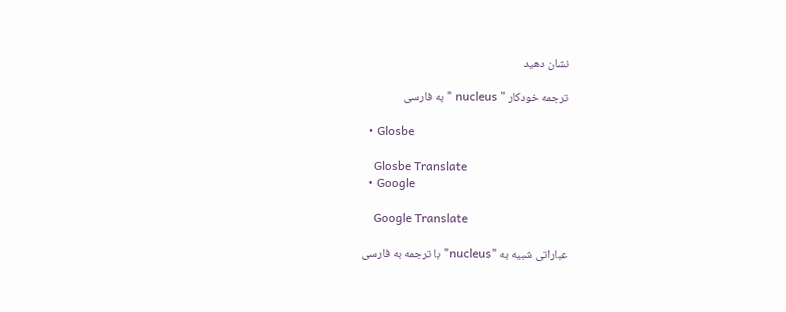نشان دهید

ترجمه خودکار " nucleus " به فارسی

  • Glosbe

    Glosbe Translate
  • Google

    Google Translate

عباراتی شبیه به "nucleus" با ترجمه به فارسی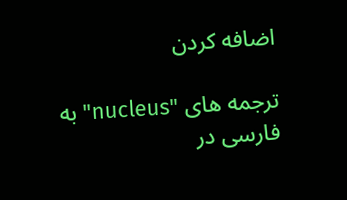اضافه کردن

ترجمه های "nucleus" به فارسی در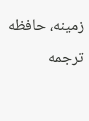زمینه، حافظه ترجمه